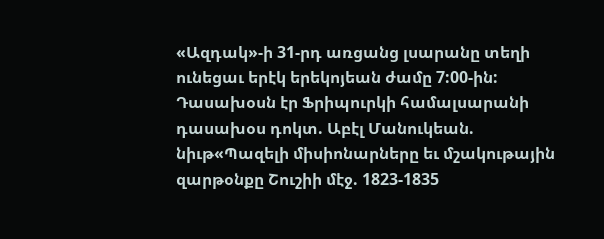«Ազդակ»-ի 31-րդ առցանց լսարանը տեղի ունեցաւ երէկ երեկոյեան ժամը 7:00-ին: Դասախօսն էր Ֆրիպուրկի համալսարանի դասախօս դոկտ. Աբէլ Մանուկեան. նիւթ«Պազելի միսիոնարները եւ մշակութային զարթօնքը Շուշիի մէջ. 1823-1835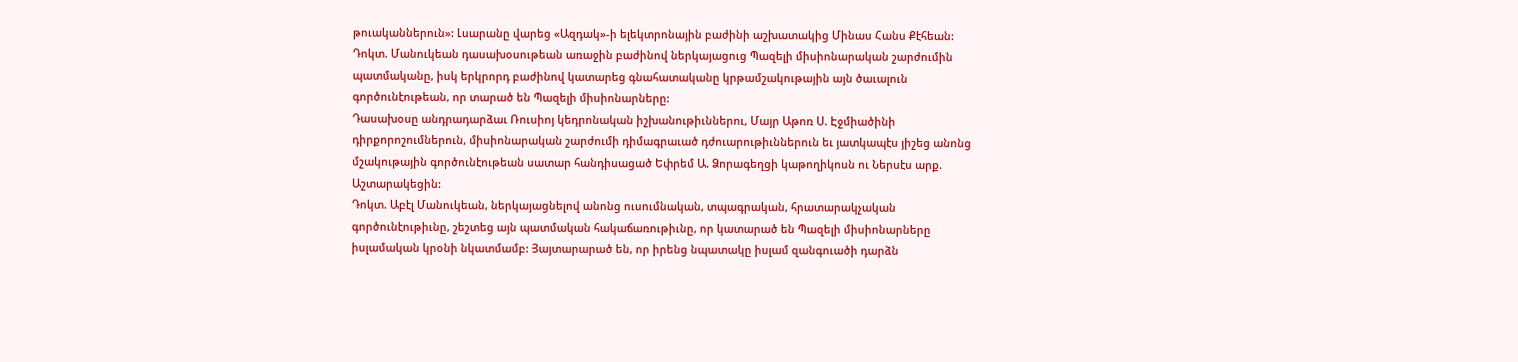թուականներուն»: Լսարանը վարեց «Ազդակ»-ի ելեկտրոնային բաժինի աշխատակից Մինաս Հանս Քէհեան:
Դոկտ. Մանուկեան դասախօսութեան առաջին բաժինով ներկայացուց Պազելի միսիոնարական շարժումին պատմականը, իսկ երկրորդ բաժինով կատարեց գնահատականը կրթամշակութային այն ծաւալուն գործունէութեան, որ տարած են Պազելի միսիոնարները:
Դասախօսը անդրադարձաւ Ռուսիոյ կեդրոնական իշխանութիւններու, Մայր Աթոռ Ս. Էջմիածինի դիրքորոշումներուն, միսիոնարական շարժումի դիմագրաւած դժուարութիւններուն եւ յատկապէս յիշեց անոնց մշակութային գործունէութեան սատար հանդիսացած Եփրեմ Ա. Ձորագեղցի կաթողիկոսն ու Ներսէս արք. Աշտարակեցին:
Դոկտ. Աբէլ Մանուկեան, ներկայացնելով անոնց ուսումնական, տպագրական, հրատարակչական գործունէութիւնը, շեշտեց այն պատմական հակաճառութիւնը, որ կատարած են Պազելի միսիոնարները իսլամական կրօնի նկատմամբ: Յայտարարած են, որ իրենց նպատակը իսլամ զանգուածի դարձն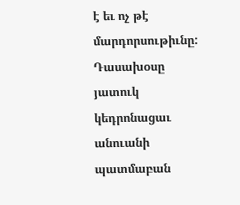է եւ ոչ թէ մարդորսութիւնը:
Դասախօսը յատուկ կեդրոնացաւ անուանի պատմաբան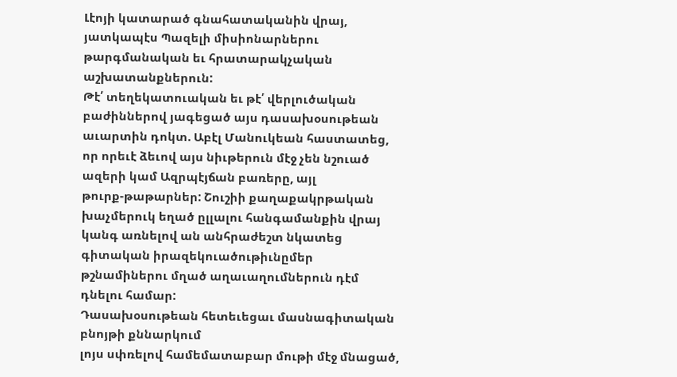Լէոյի կատարած գնահատականին վրայ, յատկապէս Պազելի միսիոնարներու թարգմանական եւ հրատարակչական աշխատանքներուն:
Թէ՛ տեղեկատուական եւ թէ՛ վերլուծական բաժիններով յագեցած այս դասախօսութեան աւարտին դոկտ. Աբէլ Մանուկեան հաստատեց, որ որեւէ ձեւով այս նիւթերուն մէջ չեն նշուած ազերի կամ Ազրպէյճան բառերը, այլ
թուրք-թաթարներ: Շուշիի քաղաքակրթական խաչմերուկ եղած ըլլալու հանգամանքին վրայ կանգ առնելով ան անհրաժեշտ նկատեց գիտական իրազեկուածութիւնըմեր թշնամիներու մղած աղաւաղումներուն դէմ դնելու համար:
Դասախօսութեան հետեւեցաւ մասնագիտական բնոյթի քննարկում
լոյս սփռելով համեմատաբար մութի մէջ մնացած,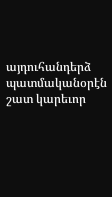այդուհանդերձ պատմականօրէն շատ կարեւոր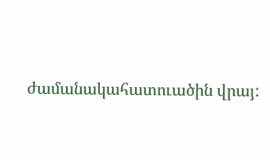ժամանակահատուածին վրայ: